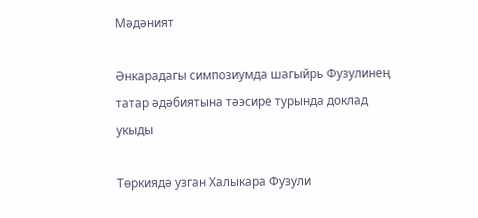Мәдәният

Әнкарадагы симпозиумда шагыйрь Фузулинең татар әдәбиятына тәэсире турында доклад укыды

Төркиядә узган Халыкара Фузули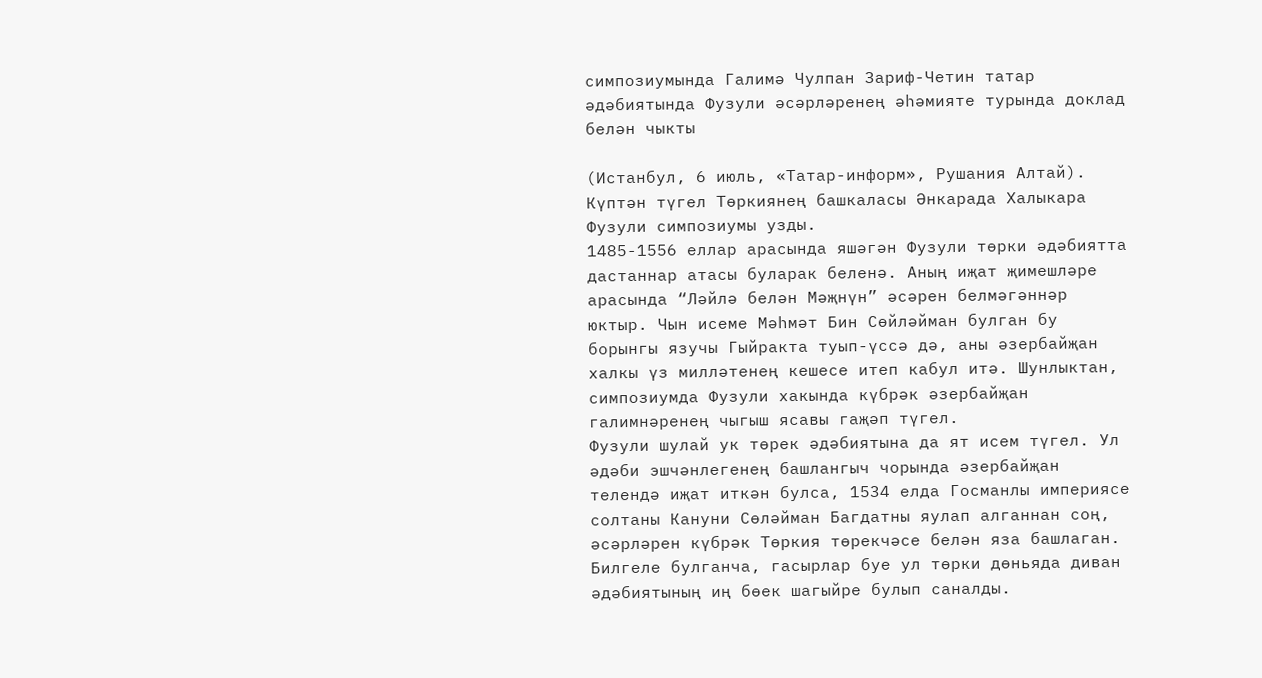симпозиумында Галимә Чулпан Зариф-Четин татар әдәбиятында Фузули әсәрләренең әһәмияте турында доклад белән чыкты

(Истанбул, 6 июль, «Татар-информ», Рушания Алтай). Күптән түгел Төркиянең башкаласы Әнкарада Халыкара Фузули симпозиумы узды.
1485-1556 еллар арасында яшәгән Фузули төрки әдәбиятта дастаннар атасы буларак беленә. Аның иҗат җимешләре арасында “Ләйлә белән Мәҗнүн” әсәрен белмәгәннәр юктыр. Чын исеме Мәһмәт Бин Сөйләйман булган бу борынгы язучы Гыйракта туып-үссә дә, аны әзербайҗан халкы үз милләтенең кешесе итеп кабул итә. Шунлыктан, симпозиумда Фузули хакында күбрәк әзербайҗан галимнәренең чыгыш ясавы гаҗәп түгел.
Фузули шулай ук төрек әдәбиятына да ят исем түгел. Ул әдәби эшчәнлегенең башлангыч чорында әзербайҗан телендә иҗат иткән булса, 1534 елда Госманлы империясе солтаны Кануни Сөләйман Багдатны яулап алганнан соң, әсәрләрен күбрәк Төркия төрекчәсе белән яза башлаган. Билгеле булганча, гасырлар буе ул төрки дөньяда диван әдәбиятының иң бөек шагыйре булып саналды.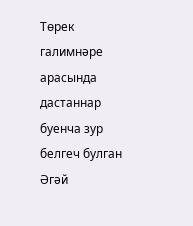Төрек галимнәре арасында дастаннар буенча зур белгеч булган Әгәй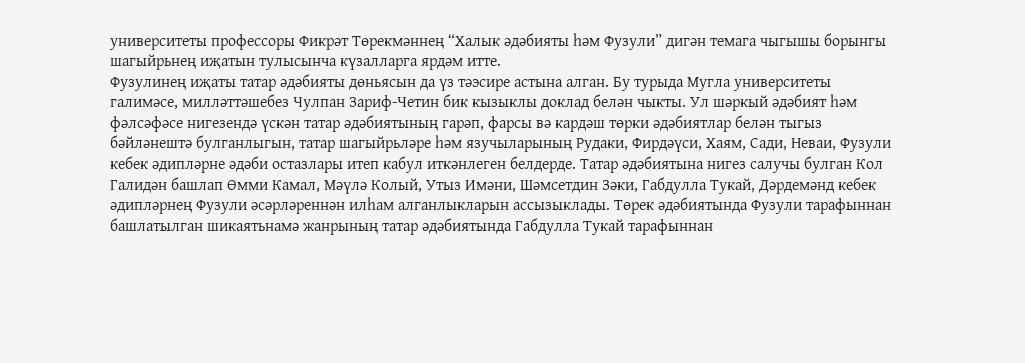университеты профессоры Фикрәт Төрекмәннең “Халык әдәбияты һәм Фузули” дигән темага чыгышы борынгы шагыйрьнең иҗатын тулысынча күзалларга ярдәм итте.
Фузулинең иҗаты татар әдәбияты дөньясын да үз тәэсире астына алган. Бу турыда Мугла университеты галимәсе, милләттәшебез Чулпан Зариф-Четин бик кызыклы доклад белән чыкты. Ул шәркый әдәбият һәм фәлсәфәсе нигезендә үскән татар әдәбиятының гарәп, фарсы вә кардәш төрки әдәбиятлар белән тыгыз бәйләнештә булганлыгын, татар шагыйрьләре һәм язучыларының Рудаки, Фирдәүси, Хаям, Сади, Неваи, Фузули кебек әдипләрне әдәби остазлары итеп кабул иткәнлеген белдерде. Татар әдәбиятына нигез салучы булган Кол Галидән башлап Өмми Камал, Мәүлә Колый, Утыз Имәни, Шәмсетдин Зәки, Габдулла Тукай, Дәрдемәнд кебек әдипләрнең Фузули әсәрләреннән илһам алганлыкларын ассызыклады. Төрек әдәбиятында Фузули тарафыннан башлатылган шикаятьнамә жанрының татар әдәбиятында Габдулла Тукай тарафыннан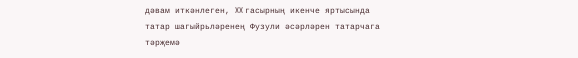дәвам иткәнлеген, XX гасырның икенче яртысында татар шагыйрьләренең Фузули әсәрләрен татарчага тәрҗемә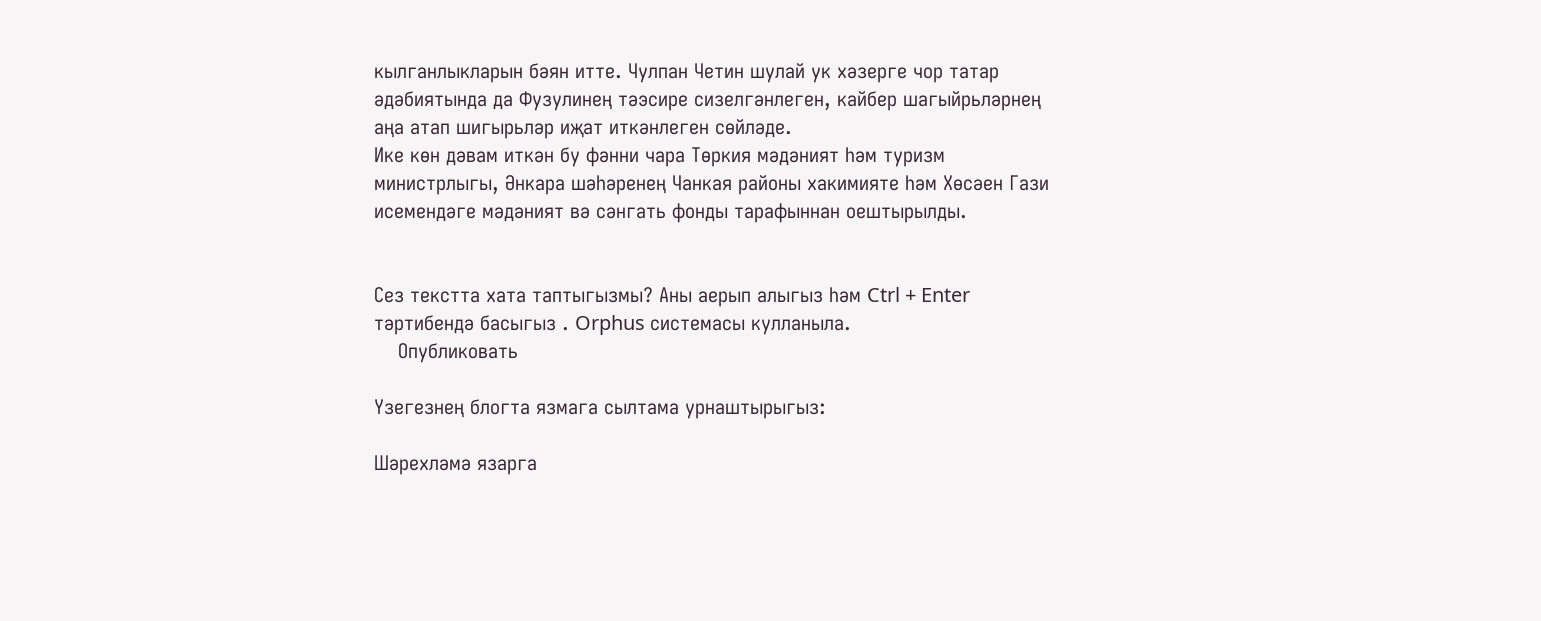кылганлыкларын бәян итте. Чулпан Четин шулай ук хәзерге чор татар әдәбиятында да Фузулинең тәэсире сизелгәнлеген, кайбер шагыйрьләрнең аңа атап шигырьләр иҗат иткәнлеген сөйләде.
Ике көн дәвам иткән бу фәнни чара Төркия мәдәният һәм туризм министрлыгы, Әнкара шәһәренең Чанкая районы хакимияте һәм Хөсәен Гази исемендәге мәдәният вә сәнгать фонды тарафыннан оештырылды.


Сез текстта хата таптыгызмы? Аны аерып алыгыз һәм Ctrl + Enter тәртибендә басыгыз . Orphus системасы кулланыла.
    Опубликовать

Үзегезнең блогта язмага сылтама урнаштырыгыз:

Шәрехләмә язарга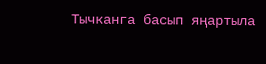Тычканга басып яңартыла